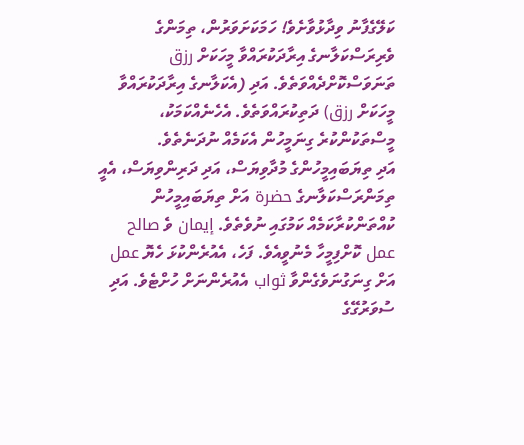ކަލޭގެފާނު ވިދާޅުވާށެވެ! ހަމަކަށަވަރުން، ތިމަންގެ ވެރިރަސްކަލާނގެ އިރާދަކުރައްވާ މީހަކަށް رزق ތަނަވަސްކޮށްދެއްވަތެވެ. އަދި (އެކަލާނގެ އިރާދަކުރައްވާ މީހަކަށް رزق) ދަތިކުރައްވަތެވެ. އެހެނެއްކަމަކު، މީސްތަކުންކުރެ ގިނަމީހުން އެކަމެއް ނުދަނެތެވެ.
އަދި ތިޔަބައިމީހުންގެ މުދާވިޔަސް، އަދި ދަރިންވިޔަސް، އެއީ ތިމަންރަސްކަލާނގެ حضرة އަށް ތިޔަބައިމީހުން ކުއްތަންކުރާކަމެއް ކަމުގައި ނުވެތެވެ. إيمان ވެ صالح عمل ކޮށްފިމީހާ މެނުވީއެވެ. ފަހެ، އެއުރެންކުޅަ ހެޔޮ عمل އަށް ގިނަގުނަވެގެންވާ ثواب އެއުރެންނަށް ހުށްޓެވެ. އަދި ސުވަރުގޭގެ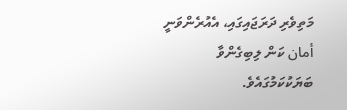މަތިވެރި ދަރަޖައިގައި، އެއުރެންވަނީ أمان ކަން ލިބިގެންވާ ބަޔަކުކަމުގައެވެ.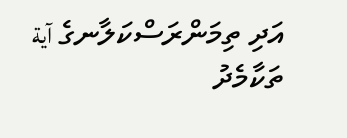އަދި ތިމަންރަސްކަލާނގެ آية ތަކާމެދު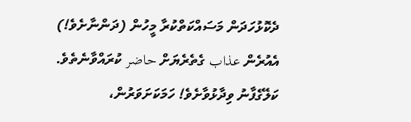ދެކޮޅުހަދަން މަސައްކަތްކުރާ މީހުން (ދަންނާށެވެ!) އެއުރެން عذاب ގެތެރެޔަށް حاضر ކުރައްވާނެތެވެ.
ކަލޭގެފާނު ވިދާޅުވާށެވެ! ހަމަކަށަވަރުން،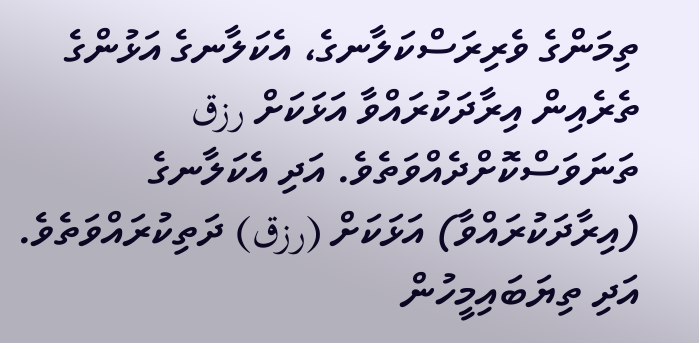ތިމަންގެ ވެރިރަސްކަލާނގެ، އެކަލާނގެ އަޅުންގެ ތެރެއިން އިރާދަކުރައްވާ އަޅަކަށް رزق ތަނަވަސްކޮށްދެއްވަތެވެ. އަދި އެކަލާނގެ (އިރާދަކުރައްވާ) އަޅަކަށް (رزق) ދަތިކުރައްވަތެވެ. އަދި ތިޔަބައިމީހުން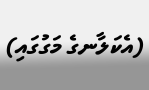(އެކަލާނގެ މަގުގައި)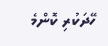ހޭދަކުރި ކޮންމެ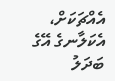އެއްޗަކަށް، އެކަލާނގެ އޭގެ ބަދަލު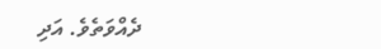ދެއްވަތެވެ. އަދި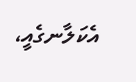އެކަލާނގެއީ،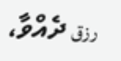رزق ދެއްވާ،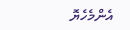އެންމެހެޔޮ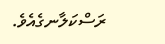ރަސްކަލާނގެއެވެ.